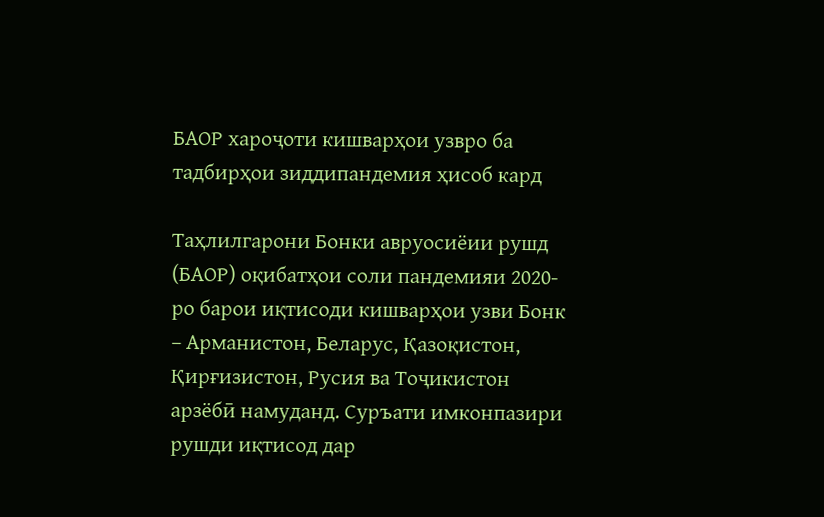БАОР хароҷоти кишварҳои узвро ба тадбирҳои зиддипандемия ҳисоб кард

Таҳлилгарони Бонки авруосиёии рушд (БАОР) оқибатҳои соли пандемияи 2020-ро барои иқтисоди кишварҳои узви Бонк – Арманистон, Беларус, Қазоқистон, Қирғизистон, Русия ва Тоҷикистон арзёбӣ намуданд. Суръати имконпазири рушди иқтисод дар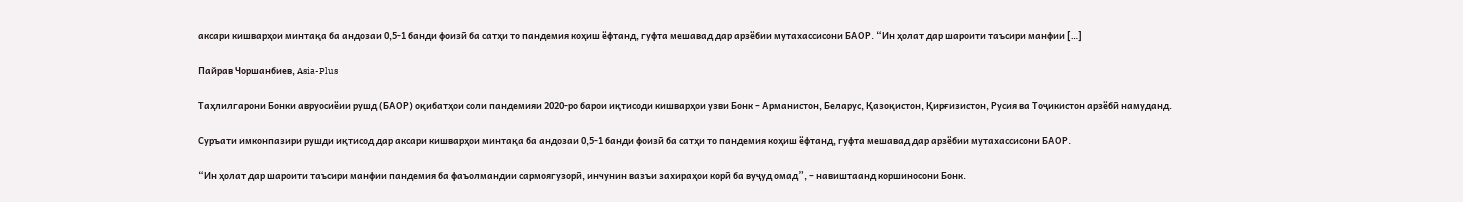аксари кишварҳои минтақа ба андозаи 0,5-1 банди фоизӣ ба сатҳи то пандемия коҳиш ёфтанд, гуфта мешавад дар арзёбии мутахассисони БАОР. “Ин ҳолат дар шароити таъсири манфии […]

Пайрав Чоршанбиев, Asia-Plus

Таҳлилгарони Бонки авруосиёии рушд (БАОР) оқибатҳои соли пандемияи 2020-ро барои иқтисоди кишварҳои узви Бонк – Арманистон, Беларус, Қазоқистон, Қирғизистон, Русия ва Тоҷикистон арзёбӣ намуданд.

Суръати имконпазири рушди иқтисод дар аксари кишварҳои минтақа ба андозаи 0,5-1 банди фоизӣ ба сатҳи то пандемия коҳиш ёфтанд, гуфта мешавад дар арзёбии мутахассисони БАОР.

“Ин ҳолат дар шароити таъсири манфии пандемия ба фаъолмандии сармоягузорӣ, инчунин вазъи захираҳои корӣ ба вуҷуд омад”, – навиштаанд коршиносони Бонк.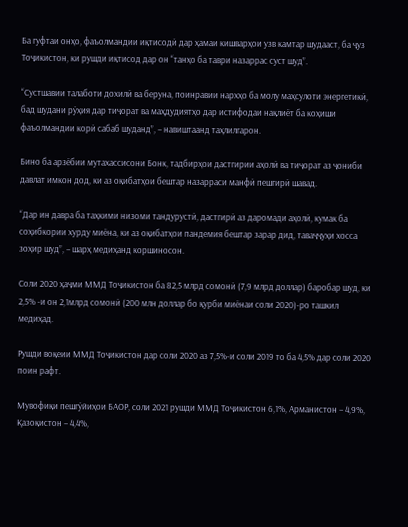Ба гуфтаи онҳо, фаъолмандии иқтисодӣ дар ҳамаи кишварҳои узв камтар шудааст, ба ҷуз Тоҷикистон, ки рушди иқтисод дар он “танҳо ба таври назаррас суст шуд”.

“Сустшавии талаботи дохилӣ ва беруна, поинравии нархҳо ба молу маҳсулоти энергетикӣ, бад шудани рӯҳия дар тиҷорат ва маҳдудиятҳо дар истифодаи нақлиёт ба коҳиши фаъолмандии корӣ сабаб шуданд”, – навиштаанд таҳлилгарон.

Бино ба арзёбии мутахассисони Бонк, тадбирҳои дастгирии аҳолӣ ва тиҷорат аз ҷониби давлат имкон дод, ки аз оқибатҳои бештар назарраси манфӣ пешгирӣ шавад.

“Дар ин давра ба таҳкими низоми тандурустӣ, дастгирӣ аз даромади аҳолӣ, кумак ба соҳибкории хурду миёна, ки аз оқибатҳои пандемия бештар зарар дид, таваҷҷуҳи хосса зоҳир шуд”, – шарҳ медиҳанд коршиносон.

Соли 2020 ҳаҷми ММД Тоҷикистон ба 82,5 млрд сомонӣ (7,9 млрд доллар) баробар шуд, ки 2,5% -и он 2,1млрд сомонӣ (200 млн доллар бо қурби миёнаи соли 2020)-ро ташкил медиҳад.

Рушди воқеии ММД Тоҷикистон дар соли 2020 аз 7,5%-и соли 2019 то ба 4,5% дар соли 2020 поин рафт.

Мувофиқи пешгӯйиҳои БАОР, соли 2021 рушди ММД Тоҷикистон 6,1%, Арманистон – 4,9%, Қазоқистон – 4,4%,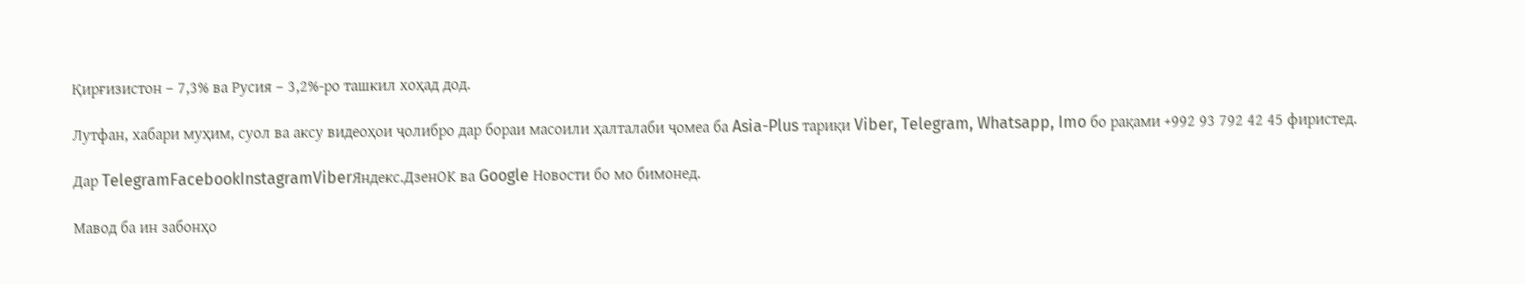Қирғизистон – 7,3% ва Русия – 3,2%-ро ташкил хоҳад дод.

Лутфан, хабари муҳим, суол ва аксу видеоҳои ҷолибро дар бораи масоили ҳалталаби ҷомеа ба Asia-Plus тариқи Viber, Telegram, Whatsapp, Imo бо рақами +992 93 792 42 45 фиристед.

Дар TelegramFacebookInstagramViberЯндекс.ДзенOK ва Google Новости бо мо бимонед.

Мавод ба ин забонҳо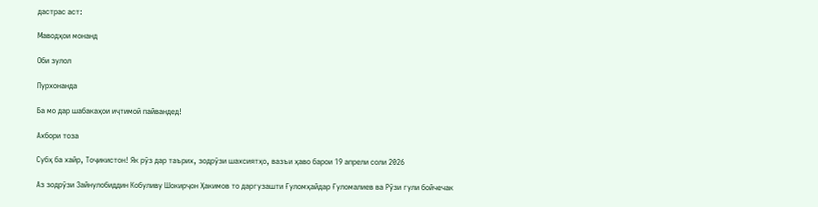дастрас аст:

Маводҳои монанд

Оби зулол

Пурхонанда

Ба мо дар шабакаҳои иҷтимоӣ пайвандед!

Ахбори тоза

Субҳ ба хайр, Тоҷикистон! Як рӯз дар таърих, зодрӯзи шахсиятҳо, вазъи ҳаво барои 19 апрели соли 2026

Аз зодрӯзи Зайнулобиддин Кобуливу Шокирҷон Ҳакимов то даргузашти Ғуломҳайдар Ғуломалиев ва Рӯзи гули бойчечак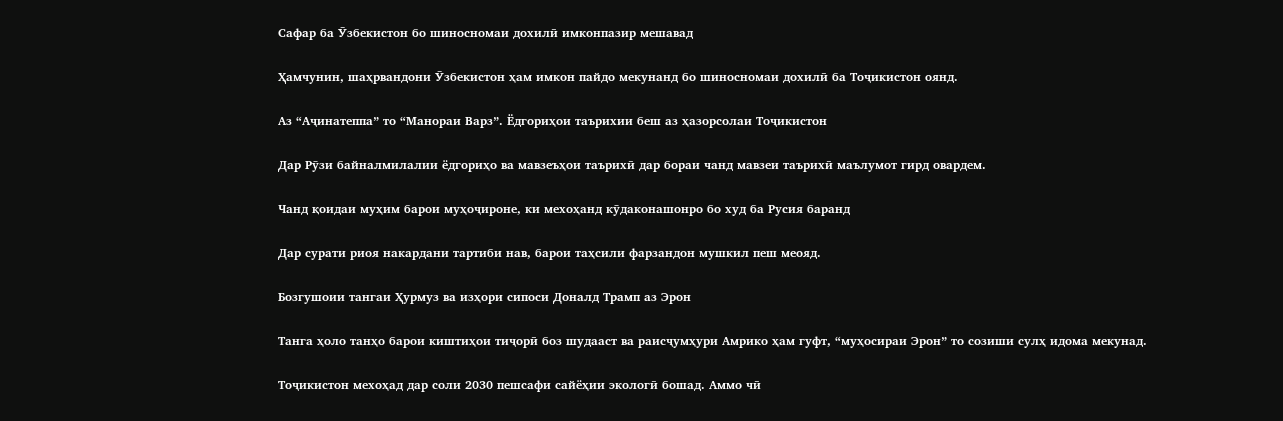Сафар ба Ӯзбекистон бо шиносномаи дохилӣ имконпазир мешавад

Ҳамчунин, шаҳрвандони Ӯзбекистон ҳам имкон пайдо мекунанд бо шиносномаи дохилӣ ба Тоҷикистон оянд.

Аз “Аҷинатеппа” то “Манораи Варз”. Ёдгориҳои таърихии беш аз ҳазорсолаи Тоҷикистон

Дар Рӯзи байналмилалии ёдгориҳо ва мавзеъҳои таърихӣ дар бораи чанд мавзеи таърихӣ маълумот гирд овардем.

Чанд қоидаи муҳим барои муҳоҷироне, ки мехоҳанд кӯдаконашонро бо худ ба Русия баранд

Дар сурати риоя накардани тартиби нав, барои таҳсили фарзандон мушкил пеш меояд.

Бозгушоии тангаи Ҳурмуз ва изҳори сипоси Доналд Трамп аз Эрон

Танга ҳоло танҳо барои киштиҳои тиҷорӣ боз шудааст ва раисҷумҳури Амрико ҳам гуфт, “муҳосираи Эрон” то созиши сулҳ идома мекунад.

Тоҷикистон мехоҳад дар соли 2030 пешсафи сайёҳии экологӣ бошад. Аммо чӣ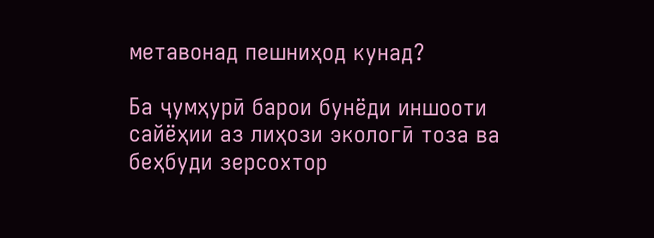метавонад пешниҳод кунад?

Ба ҷумҳурӣ барои бунёди иншооти сайёҳии аз лиҳози экологӣ тоза ва беҳбуди зерсохтор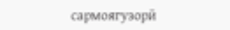сармоягузорӣ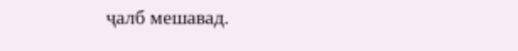ҷалб мешавад.